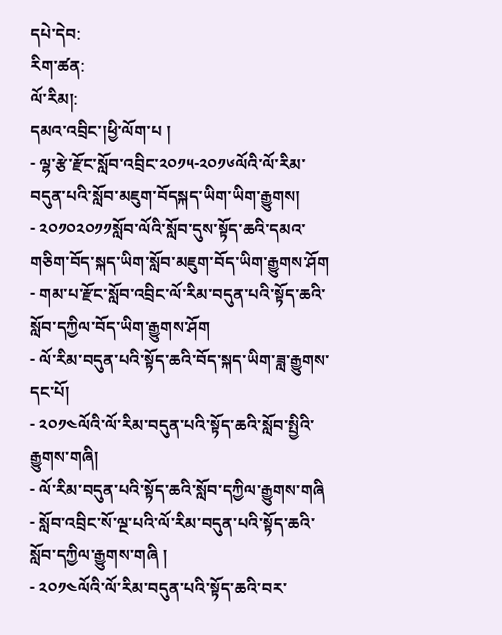དཔེ་དེབ:
རིག་ཚན:
ལོ་རིམ།:
དམའ་འབྲིང་།ཕྱི་ལོག་པ །
- ལྷ་རྩེ་རྫོང་སློབ་འབྲིང་༢༠༡༥-༢༠༡༦ལོའི་ལོ་རིམ་བདུན་པའི་སློབ་མཇུག་བོདསྐད་ཡིག་ཡིག་རྒྱུགས།
- ༢༠༡༠༢༠༡༡སློབ་ལོའི་སློབ་དུས་སྟོད་ཆའི་དམའ་གཅིག་བོད་སྐད་ཡིག་སློབ་མཇུག་བོད་ཡིག་རྒྱུགས་ཤོག
- གམ་པ་རྫོང་སློབ་འབྲིང་ལོ་རིམ་བདུན་པའི་སྟོད་ཆའི་སློབ་དཀྱིལ་བོད་ཡིག་རྒྱུགས་ཤོག
- ལོ་རིམ་བདུན་པའི་སྟོད་ཆའི་བོད་སྐད་ཡིག་ཟླ་རྒྱུགས་དང་པོ།
- ༢༠༡༤ལོའི་ལོ་རིམ་བདུན་པའི་སྟོད་ཆའི་སློབ་སྤྱིའི་རྒྱུགས་གཞི།
- ལོ་རིམ་བདུན་པའི་སྟོད་ཆའི་སློབ་དཀྱིལ་རྒྱུགས་གཞི
- སློབ་འབྲིང་སོ་ལྔ་པའི་ལོ་རིམ་བདུན་པའི་སྟོད་ཆའི་སློབ་དཀྱིལ་རྒྱུགས་གཞི །
- ༢༠༡༤ལོའི་ལོ་རིམ་བདུན་པའི་སྟོད་ཆའི་བར་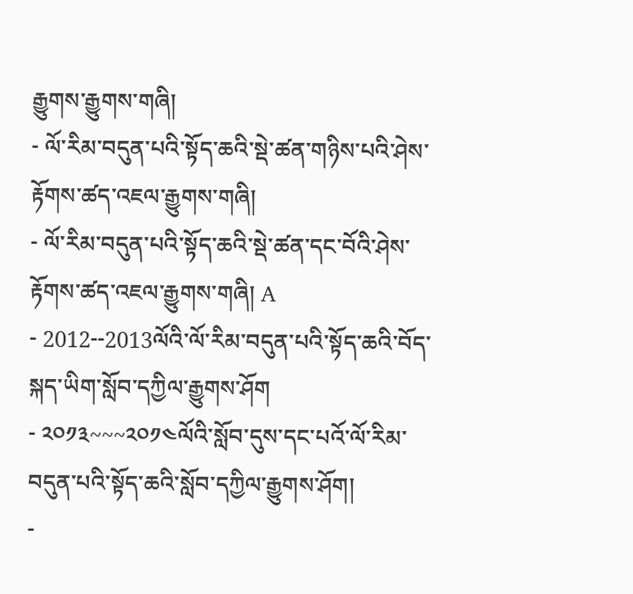རྒྱུགས་རྒྱུགས་གཞི།
- ལོ་རིམ་བདུན་པའི་སྟོད་ཆའི་སྡེ་ཚན་གཉིས་པའི་ཤེས་རྟོགས་ཚད་འཇལ་རྒྱུགས་གཞི།
- ལོ་རིམ་བདུན་པའི་སྟོད་ཆའི་སྡེ་ཚན་དང་བོའི་ཤེས་རྟོགས་ཚད་འཇལ་རྒྱུགས་གཞི། A
- 2012--2013ལོའི་ལོ་རིམ་བདུན་པའི་སྟོད་ཆའི་བོད་སྐད་ཡིག་སློབ་དཀྱིལ་རྒྱུགས་ཤོག
- ༢༠༡༣~~~༢༠༡༤ལོའི་སློབ་དུས་དང་པའོ་ལོ་རིམ་བདུན་པའི་སྟོད་ཆའི་སློབ་དཀྱིལ་རྒྱུགས་ཤོག།
-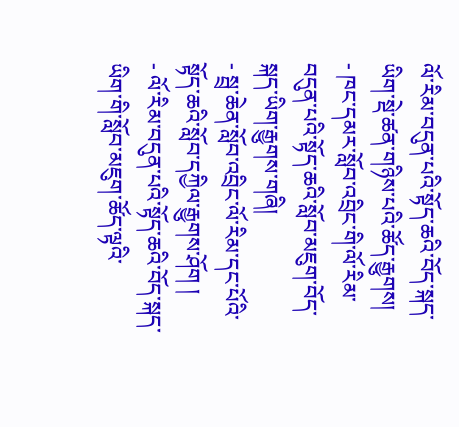ལོ་རིམ་བདུན་པའི་སྟོད་ཆའི་བོད་སྐད་ཡིག་སྡེ་ཚན་གཉིས་པའི་ཚོད་རྒྱུགས།
- ཁང་དམར་སློབ་འབྲིང་གི་ལོ་རིམ་བདུན་པའི་སྟོད་ཆའི་སློབ་མཇུག་བོད་སྐད་ཡིག་རྒྱུགས་གཞི།
- སྦྲ་ཆེན་སློབ་འབྲིང་ལོ་རིམ་དང་པོའི་སྟོད་ཆའི་སློབ་དཀྱིལ་རྒྱུགས་ཤོག །
- ལོ་རིམ་བདུན་པའི་སྟོད་ཆའི་བོད་སྐད་ཡིག་གི་སློབ་མཇུག་ཚོད་ལྟའི་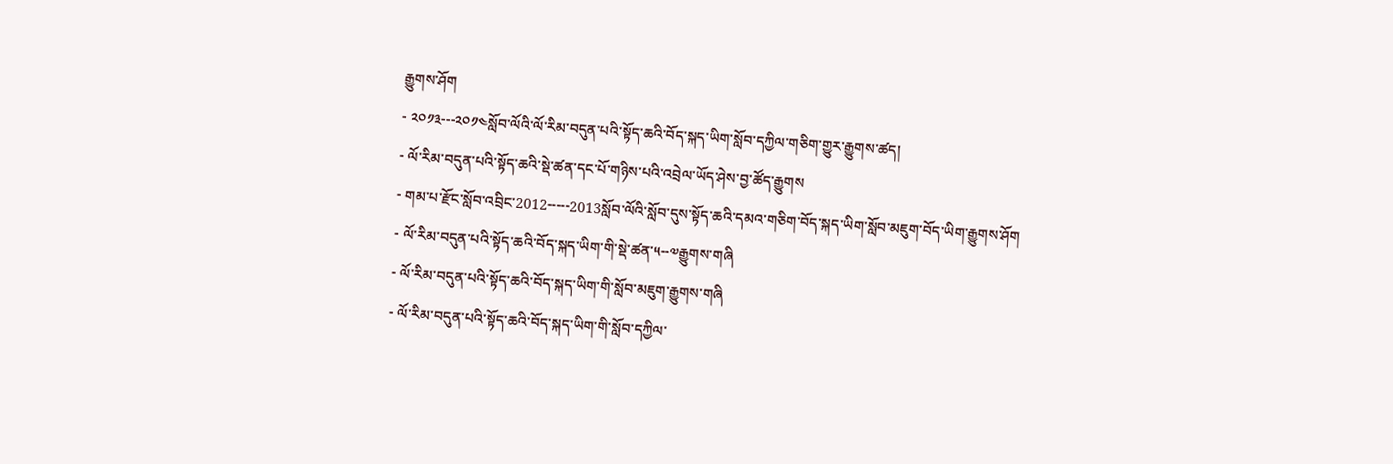རྒྱུགས་ཤོག
- ༢༠༡༣---༢༠༡༤སློབ་ལོའི་ལོ་རིམ་བདུན་པའི་སྟོད་ཆའི་བོད་སྐད་ཡིག་སློབ་དཀྱིལ་གཅིག་གྱུར་རྒྱུགས་ཚད།
- ལོ་རིམ་བདུན་པའི་སྟོད་ཆའི་སྡེ་ཚན་དང་པོ་གཉིས་པའི་འབྲེལ་ཡོད་ཤེས་བྱ་ཚོད་རྒྱུགས
- གམ་པ་རྫོང་སློབ་འབྲིང་2012-----2013སློབ་ལོའི་སློབ་དུས་སྟོད་ཆའི་དམའ་གཅིག་བོད་སྐད་ཡིག་སློབ་མཇུག་བོད་ཡིག་རྒྱུགས་ཤོག
- ལོ་རིམ་བདུན་པའི་སྟོད་ཆའི་བོད་སྐད་ཡིག་གི་སྡེ་ཚན་༥--༧རྒྱུགས་གཞི
- ལོ་རིམ་བདུན་པའི་སྟོད་ཆའི་བོད་སྐད་ཡིག་གི་སློབ་མཇུག་རྒྱུགས་གཞི
- ལོ་རིམ་བདུན་པའི་སྟོད་ཆའི་བོད་སྐད་ཡིག་གི་སློབ་དཀྱིལ་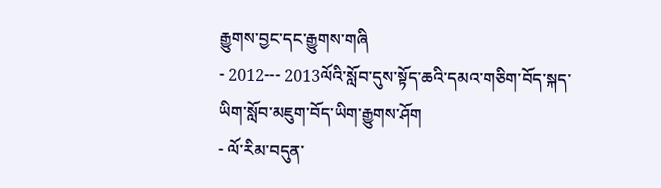རྒྱུགས་བྱང་དང་རྒྱུགས་གཞི
- 2012--- 2013ལོའི་སློབ་དུས་སྟོད་ཆའི་དམའ་གཅིག་བོད་སྐད་ཡིག་སློབ་མཇུག་བོད་ཡིག་རྒྱུགས་ཤོག
- ལོ་རིམ་བདུན་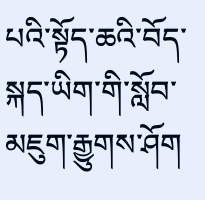པའི་སྟོད་ཆའི་བོད་སྐད་ཡིག་གི་སློབ་མཇུག་རྒྱུགས་ཤོག